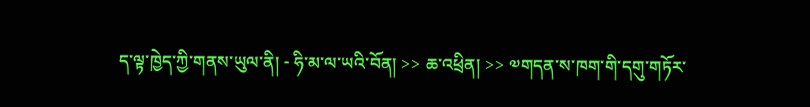ད་ལྟ་ཁྱེད་ཀྱི་གནས་ཡུལ་ནི། - ཧི་མ་ལ་ཡའི་བོན། >> ཆ་འཕྲིན། >> ༧གདན་ས་ཁག་གི་དགུ་གཏོར་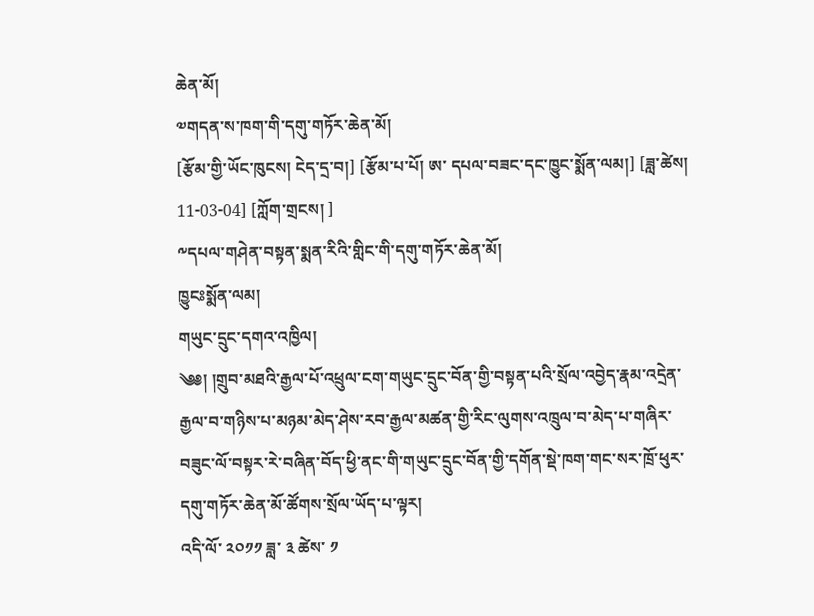ཆེན་མོ།
༧གདན་ས་ཁག་གི་དགུ་གཏོར་ཆེན་མོ།
[རྩོམ་གྱི་ཡོང་ཁུངས། ངེད་དྲ་བ།] [རྩོམ་པ་པོ། ཨ་ དཔལ་བཟང་དང་ཁྱུང་སྨོན་ལམ།] [ཟླ་ཚེས། 11-03-04] [ཀློག་གྲངས། ]
༸དཔལ་གཤེན་བསྟན་སྨན་རིའི་གླིང་གི་དགུ་གཏོར་ཆེན་མོ།
ཁྱུངཿསྨོན་ལམ།
གཡུང་དྲུང་དགའ་འཁྱིལ།
༄༅། །གྲུབ་མཐའི་རྒྱལ་པོ་འཕྲུལ་ངག་གཡུང་དྲུང་བོན་གྱི་བསྟན་པའི་སྲོལ་འབྱེད་རྣམ་འདྲེན་རྒྱལ་བ་གཉིས་པ་མཉམ་མེད་ཤེས་རབ་རྒྱལ་མཚན་གྱི་རིང་ལུགས་འཁྲུལ་བ་མེད་པ་གཞིར་བཟུང་ལོ་བསྟར་རེ་བཞིན་བོད་ཕྱི་ནང་གི་གཡུང་དྲུང་བོན་གྱི་དགོན་སྡེ་ཁག་གང་སར་ཁྲོ་ཕུར་དགུ་གཏོར་ཆེན་མོ་ཚོགས་སྲོལ་ཡོད་པ་ལྟར།
འདི་ལོ་ ༢༠༡༡ ཟླ་ ༣ ཚེས་ ༡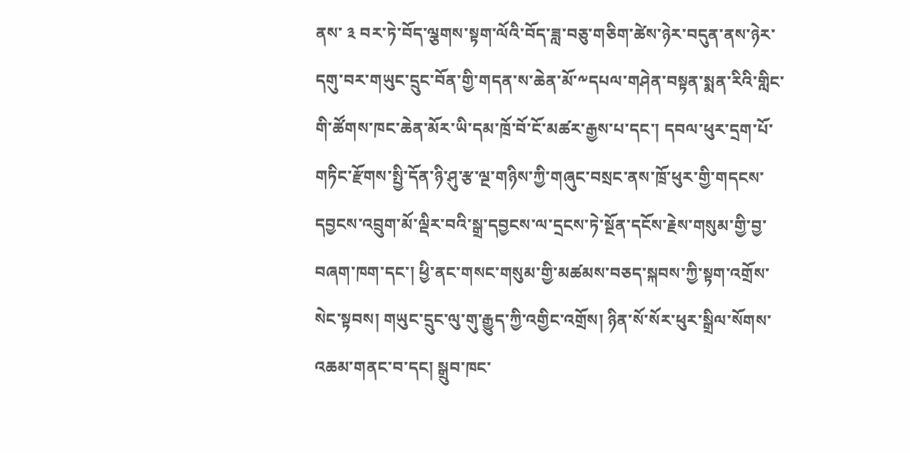ནས་ ༣ བར་ཏེ་བོད་ལྕགས་སྟག་ལོའི་བོད་ཟླ་བཅུ་གཅིག་ཚེས་ཉེར་བདུན་ནས་ཉེར་དགུ་བར་གཡུང་དྲུང་བོན་གྱི་གདན་ས་ཆེན་མོ་༸དཔལ་གཤེན་བསྟན་སྨན་རིའི་གླིང་གི་ཚོགས་ཁང་ཆེན་མོར་ཡི་དམ་ཁྲོ་བོ་ངོ་མཚར་རྒྱས་པ་དང་། དབལ་ཕུར་དྲག་པོ་གཏིང་རྫོགས་སྤྱི་དོན་ཉི་ཤུ་རྩ་ལྔ་གཉིས་ཀྱི་གཞུང་བསྲང་ནས་ཁྲོ་ཕུར་གྱི་གདངས་དབྱངས་འབྲུག་མོ་ལྡིར་བའི་སྒྲ་དབྱངས་ལ་དྲངས་ཏེ་སྔོན་དངོས་རྗེས་གསུམ་གྱི་བྱ་བཞག་ཁག་དང་། ཕྱི་ནང་གསང་གསུམ་གྱི་མཚམས་བཅད་སྐབས་ཀྱི་སྟག་འགྲོས་སེང་སྟབས། གཡུང་དྲུང་ལུ་གུ་རྒྱུད་ཀྱི་འགྱིང་འགྲོས། ཉིན་སོ་སོར་ཕུར་སྒྲིལ་སོགས་འཆམ་གནང་བ་དང། སྒྲུབ་ཁང་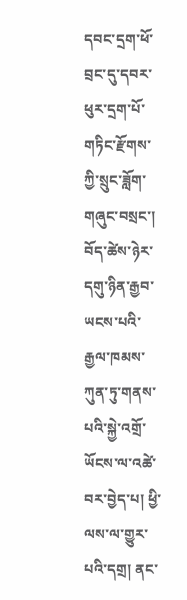དབང་དྲག་ཕོ་བྲང་དུ་དབར་ཕུར་དྲག་པོ་གཏིང་རྫོགས་ཀྱི་སྲུང་ཟློག་གཞུང་བསྲང་། བོད་ཚེས་ཉེར་དགུ་ཉིན་རྒྱབ་ཡངས་པའི་རྒྱལ་ཁམས་ཀུན་ཏུ་གནས་པའི་སྐྱེ་འགྲོ་ཡོངས་ལ་འཚེ་བར་བྱེད་པ། ཕྱི་ལས་ལ་གྱུར་པའི་དགྲ། ནང་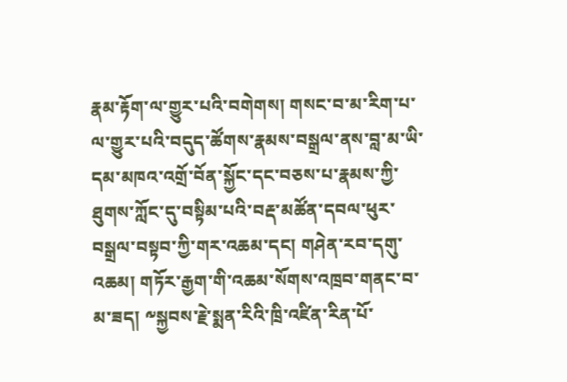རྣམ་རྟོག་ལ་གྱུར་པའི་བགེགས། གསང་བ་མ་རིག་པ་ལ་གྱུར་པའི་བདུད་ཚོགས་རྣམས་བསྒྲལ་ནས་བླ་མ་ཡི་དམ་མཁའ་འགྲོ་བོན་སྐྱོང་དང་བཅས་པ་རྣམས་ཀྱི་ཐུགས་ཀློང་དུ་བསྟིམ་པའི་བརྡ་མཚོན་དབལ་ཕུར་བསྒྲལ་བསྟབ་ཀྱི་གར་འཆམ་དང། གཤེན་རབ་དགུ་འཆམ། གཏོར་རྒྱག་གི་འཆམ་སོགས་འཁྲབ་གནང་བ་མ་ཟད། ༸སྐྱབས་རྗེ་སྨན་རིའི་ཁྲི་འཛིན་རིན་པོ་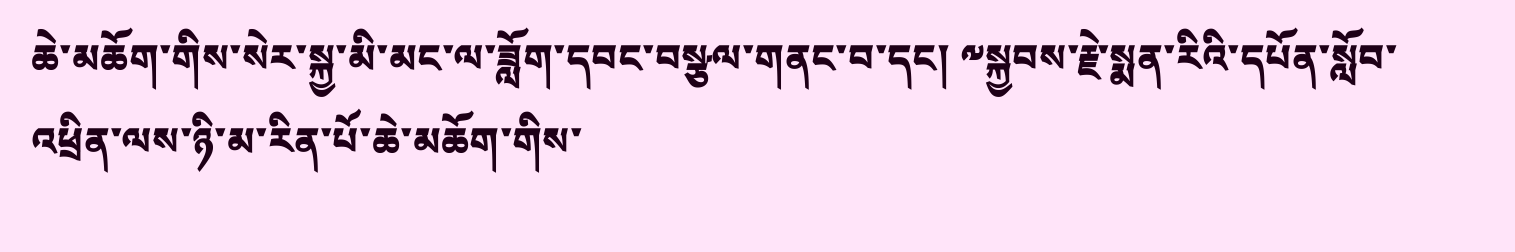ཆེ་མཆོག་གིས་སེར་སྐྱ་མི་མང་ལ་ཟློག་དབང་བསྩལ་གནང་བ་དང། ༸སྐྱབས་རྗེ་སྨན་རིའི་དཔོན་སློབ་འཕྲིན་ལས་ཉི་མ་རིན་པོ་ཆེ་མཆོག་གིས་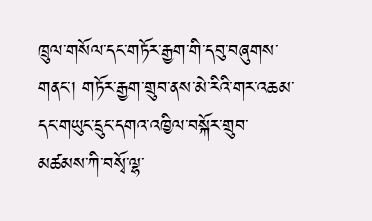ཁྲུལ་གསོལ་དང་གཏོར་རྒྱག་གི་དབུ་བཞུགས་གནང་། གཏོར་རྒྱག་གྲུབ་ནས་མེ་རིའི་གར་འཆམ་དང་གཡུང་དྲུང་དགའ་འཁྱིལ་བསྐོར་གྲུབ་མཚམས་ཀི་བསྭོ་ལྷ་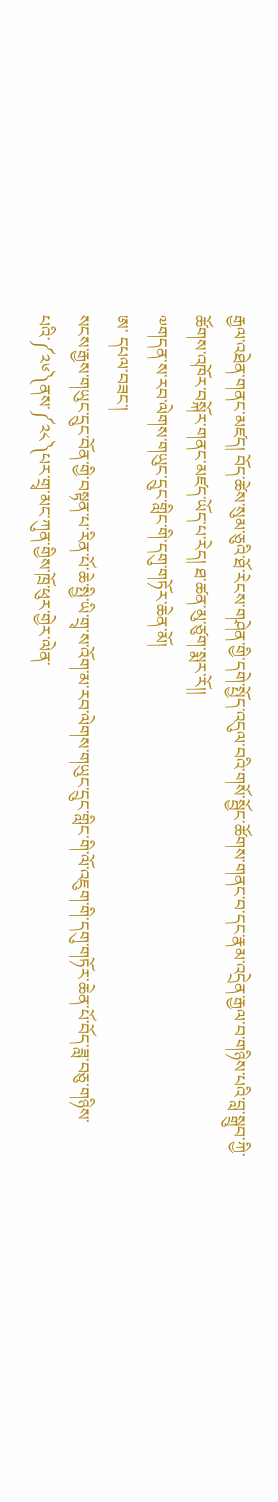རྒྱལ་འཐེན་གནང་མཛད། བོད་ཚེས་སུམ་ཅུའི་ཐོ་རེངས་གཤེན་གྱི་དགེ་སྤྱོད་འདུལ་བའི་གསོ་སྦྱོང་ཚོགས་གནང་བ་དང་རྣམ་འདྲེན་རྒྱལ་བ་གཉིས་པའི་བླ་སྒྲུབ་ཀྱི་ཚོགས་འཁོར་བསྐོར་གནང་མཛད་ཡོད་པ་རེད། ཐ་ཚན་མུ་ཙུག་སྨར་རོ།།
༧གདན་ས་རབ་ལེགས་གཡུང་དྲུང་གླིང་གི་དགུ་གཏོར་ཆེན་མོ།
ཨ་ དཔལ་བཟང་།
སངས་རྒྱས་གཡུང་དྲུང་བོན་གྱི་བསྟན་པ་རིན་པོ་ཆེ་སྤྱི་ཡི་གྲྭ་ས་འོག་མ་རབ་ལེགས་གཡུང་དྲུང་གླིང་གི་ལོ་འཇུག་གི་དགུ་གཏོར་ཆེན་པོ་བོད་ཟླ་བཅུ་གཉིས་པའི་༼༢༦༽ནས་༼༢༨༽པར་གྲྭ་མང་ཀུན་གྱིས་ཁྲོ་ཕུར་གྱེར་ལེན་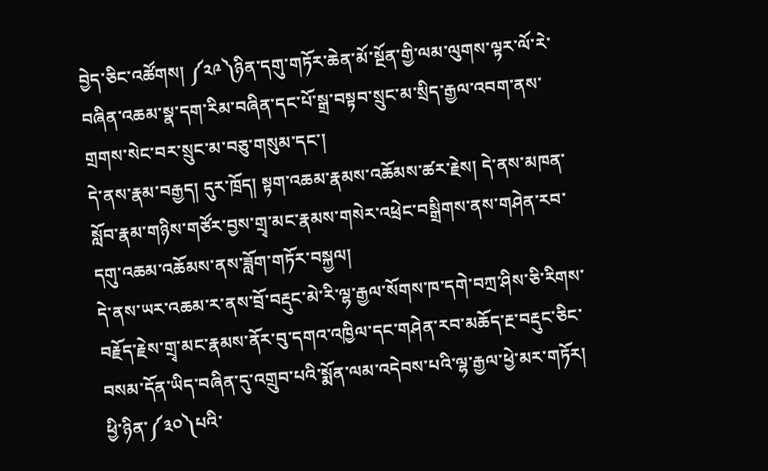བྱེད་ཅིང་འཚོགས། ༼༢༩༽ཉིན་དགུ་གཏོར་ཆེན་མོ་སྔོན་གྱི་ལམ་ལུགས་ལྟར་ལོ་རེ་བཞིན་འཆམ་སྣ་དག་རིམ་བཞིན་དང་པོ་སྒྲ་བསྟབ་སྲུང་མ་སྲིད་རྒྱལ་འབག་ནས་གྲགས་སེང་བར་སྲུང་མ་བཅུ་གསུམ་དང་།
དེ་ནས་རྣམ་བརྒྱད། དུར་ཁྲོད། སྟག་འཆམ་རྣམས་འཆོམས་ཚར་རྗེས། དེ་ནས་མཁན་སློབ་རྣམ་གཉིས་གཙོར་བྱས་གྲྭ་མང་རྣམས་གསེར་འཕྲེང་བསྒྲིགས་ནས་གཤེན་རབ་དགུ་འཆམ་འཆོམས་ནས་ཟློག་གཏོར་བསྐྱལ།
དེ་ནས་ཡར་འཆམ་ར་ནས་བྲོ་བརྡུང་མེ་རི་ལྷ་རྒྱལ་སོགས་ཁ་དགེ་བཀྲ་ཤིས་ཅི་རིགས་བརྗོད་རྗེས་གྲྭ་མང་རྣམས་ནོར་བུ་དགའ་འཁྱིལ་དང་གཤེན་རབ་མཆོད་རྔ་བརྡུང་ཅིང་བསམ་དོན་ཡིད་བཞིན་དུ་འགྲུབ་པའི་སྨོན་ལམ་འདེབས་པའི་ལྷ་རྒྱལ་ཕྱེ་མར་གཏོར། ཕྱི་ཉིན་༼༣༠༽པའི་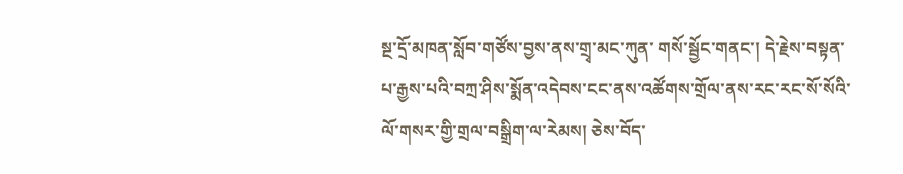སྔ་དྲོ་མཁན་སློབ་གཙོས་བྱས་ནས་གྲྭ་མང་ཀུན་ གསོ་སྦྱོང་གནང་། དེ་རྗེས་བསྟན་པ་རྒྱས་པའི་བཀྲ་ཤིས་སྨོན་འདེབས་ངང་ནས་འཚོགས་གྲོལ་ནས་རང་རང་སོ་སོའི་ལོ་གསར་གྱི་གྲལ་བསྒྲིག་ལ་རེམས། ཅེས་བོད་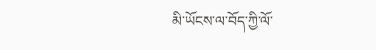མི་ཡོངས་ལ་བོད་ཀྱི་ལོ་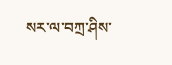སར་ལ་བཀྲ་ཤིས་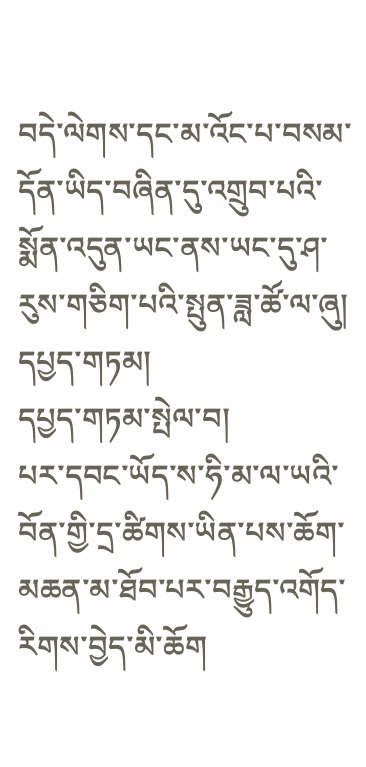བདེ་ལེགས་དང་མ་འོང་པ་བསམ་དོན་ཡིད་བཞིན་དུ་འགྲུབ་པའི་སྨོན་འདུན་ཡང་ནས་ཡང་དུ་ཤ་རུས་གཅིག་པའི་སྤུན་ཟླ་ཚོ་ལ་ཞུ།
དཔྱད་གཏམ།
དཔྱད་གཏམ་སྤེལ་བ།
པར་དབང་ཡོད་ས་ཧི་མ་ལ་ཡའི་བོན་གྱི་དྲ་ཚིགས་ཡིན་པས་ཆོག་མཆན་མ་ཐོབ་པར་བརྒྱུད་འགོད་རིགས་བྱེད་མི་ཆོག